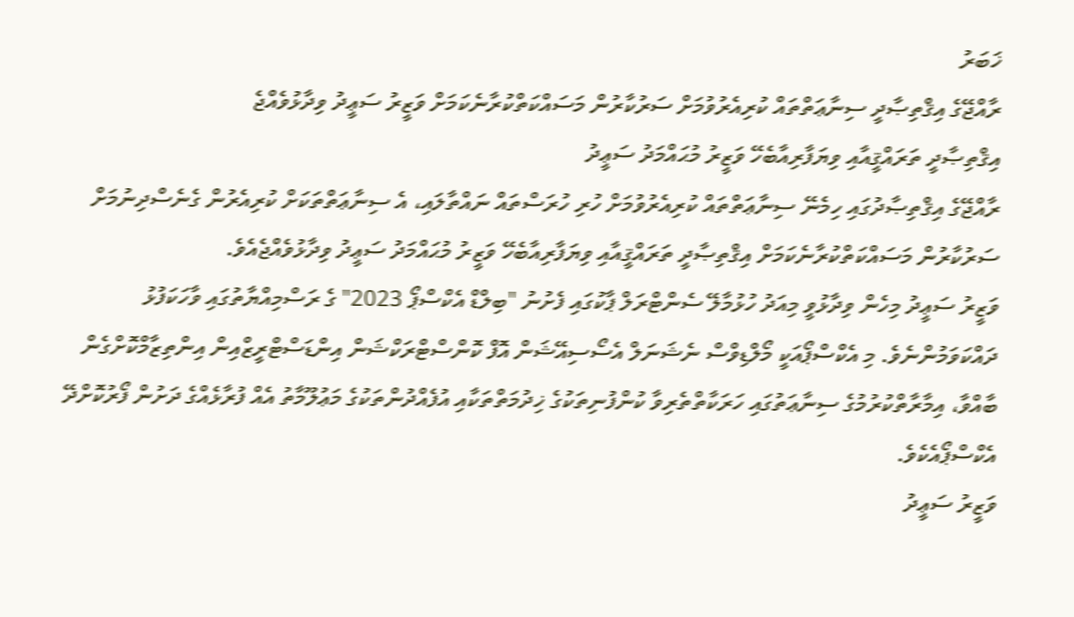ޚަބަރު
ރާއްޖޭގެ އިޤްތިޞާދީ ސިނާޢަތްތައް ކުރިއެރުވުމަށް ސަރުކާރުން މަސައްކަތްކުރާނެކަމަށް ވަޒީރު ސަޢީދު ވިދާޅުވެއްޖެ
އިޤްތިޞާދީ ތަރައްޤީއާއި ވިޔަފާރިއާބެހޭ ވަޒީރު މުޙައްމަދު ސަޢީދު
ރާއްޖޭގެ އިޤްތިޞާދުގައި ހިމެނޭ ސިނާޢަތްތައް ކުރިއެރުވުމަށް ހުރި ހުރަސްތައް ނައްތާލައި، އެ ސިނާޢަތްތަކަށް ކުރިއެރުން ގެނެސްދިނުމަށް ސަރުކާރުން މަސައްކަތްކުރާނެކަމަށް އިޤްތިޞާދީ ތަރައްޤީއާއި ވިޔަފާރިއާބެހޭ ވަޒީރު މުޙައްމަދު ސަޢީދު ވިދާޅުވެއްޖެއެވެ.
ވަޒީރު ސަޢީދު މިހެން ވިދާޅުވީ މިއަދު ހުޅުމާލޭ ސެންޓްރަލް ޕާކުގައި ފެށުނު "ބިލްޑް އެކްސްޕޯ 2023" ގެ ރަސްމިއްޔާތުގައި ވާހަކަފުޅު ދައްކަވަމުންނެވެ. މި އެކްސްޕޯއަކީ މޯލްޑިވްސް ނެޝަނަލް އެސޯސިއޭޝަން އޮފް ކޮންސްޓްރަކްޝަން އިންޑަސްޓްރީޒްއިން އިންތިޒާމްކޮށްގެން ބާއްވާ، އިމާރާތްކުރުމުގެ ސިނާޢަތުގައި ހަރަކާތްތެރިވާ ކުންފުނިތަކުގެ ޚިދުމަތްތަކާއި އުފެއްދުންތަކުގެ މަޢުލޫމާތު އެއް ފުރާޅެއްގެ ދަށުން ފޯރުކޮށްދޭ އެކްސްޕޯއެކެވެ.
ވަޒީރު ސަޢީދު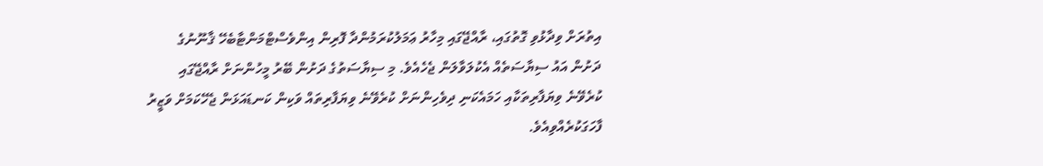އިތުރަށް ވިދާޅުވި ގޮތުގައި، ރާއްޖޭގައި މިހާރު ޢަމަލުކުރަމުންދާ ފޮރިން އިންވެސްޓްމަންޓާބެހޭ ޤާނޫނުގެ ދަށުން އައު ސިޔާސަތެއް އެކުލަވާލަން ޖެހެއެވެ. މި ސިޔާސަތުގެ ދަށުން ބޭރު މީހުންނަށް ރާއްޖޭގައި ކުރެވޭނެ ވިޔަފާރިތަކާއި ހަމައެކަނި ދިވެހިންނަށް ކުރެވޭނެ ވިޔަފާރިތައް ވަކިން ކަނޑައަޅަން ޖެހޭކަމަށް ވަޒީރު ފާހަގަކުރެއްވިއެވެ.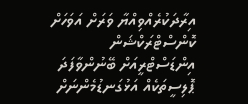އިރާދަކުރެއްވިއްޔާ ވަރަށް އަވަހަށް ކޮންސްޓްރަކްޝަން އިންޑަސްޓްރީއަށް ބޭނުންވާފަދަ ޕޮލިސީތަކެއް އަޅުގަނޑުމެންނަށް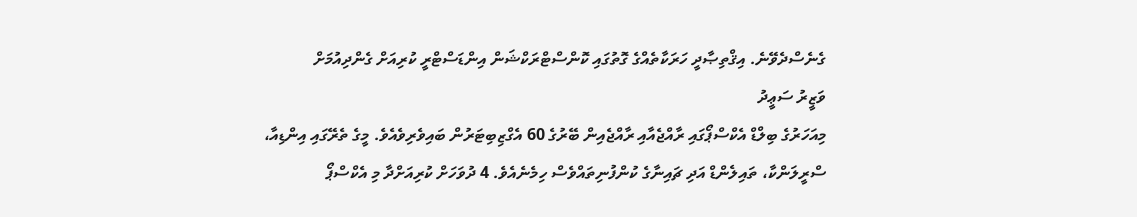ގެނެސްދެވޭނެ. އިޤްތިޞާދީ ހަރަކާތެއްގެ ގޮތުގައި ކޮންސްޓްރަކްޝަން އިންޑަސްޓްރީ ކުރިއަށް ގެންދިއުމަށް
ވަޒީރު ސަޢީދު
މިއަހަރުގެ ބިލްޑް އެކްސްޕޯގައި ރާއްޖެއާއި ރާއްޖެއިން ބޭރުގެ 60 އެގްޒިބިޓަރުން ބައިވެރިވެއެވެ. މީގެ ތެރޭގައި އިންޑިއާ، ސްރީލަންކާ، ތައިލެންޑް އަދި ޗައިނާގެ ކުންފުނިތައްވެސް ހިމެނެއެވެ. 4 ދުވަހަށް ކުރިއަށްދާ މި އެކްސްޕޯ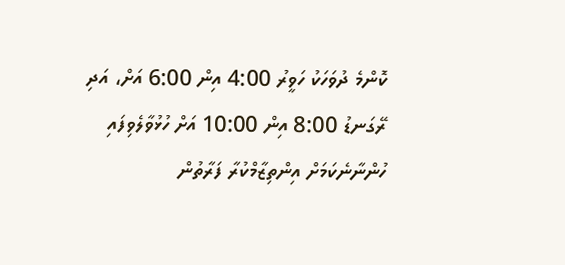ކޮންމެ ދުވަހަކު ހަވީރު 4:00 އިން 6:00 އަށް، އަދި ރޭގަނޑު 8:00 އިން 10:00 އަށް ހުޅުވާލެވިފައި ހުންނާނެކަމަށް އިންތިޒާމްކުރާ ފަރާތުން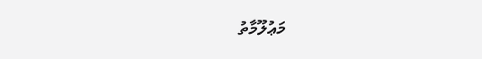މަޢުލޫމާތު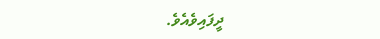ދީފައިވެއެވެ.